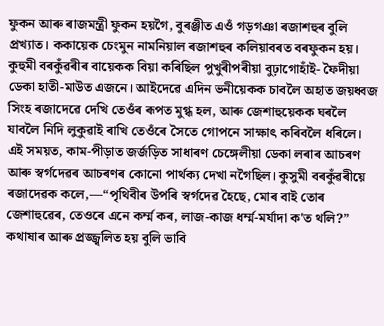ফুকন আৰু ৰাজমন্ত্ৰী ফুকন হয়গৈ, বুৰঞ্জীত এওঁ গড়গঞা ৰজাশহুৰ বুলি প্ৰখ্যাত। ককায়েক চেংমুন নামনিয়াল ৰজাশহুৰ কলিয়াবৰত বৰফুকন হয়। কুহুমী বৰকুঁৱৰীৰ বায়েকক বিয়া কৰিছিল পুখুৰীপৰীয়া বুঢ়াগোহাঁই- ফৈদীয়া ডেকা হাতী-মাউত এজনে। আইদেৱে এদিন ভনীয়েকক চাবলৈ অহাত জয়ধ্বজ সিংহ ৰজাদেৱে দেখি তেওঁৰ ৰূপত মুগ্ধ হল, আৰু জেশাহুয়েকক ঘৰলৈ যাবলৈ নিদি লুকুৱাই ৰাখি তেওঁৰে সৈতে গোপনে সাক্ষাৎ কৰিবলৈ ধৰিলে। এই সময়ত, কাম-পীড়াত জৰ্জড়িত সাধাৰণ চেঙ্গেলীয়া ডেকা লৰাৰ আচৰণ আৰু স্বৰ্গদেৱৰ আচৰণৰ কোনো পাৰ্থক্য দেখা নগৈছিল। কুসুমী বৰকুঁৱৰীয়ে ৰজাদেৱক কলে,—“পৃথিবীৰ উপৰি স্বৰ্গদেৱ হৈছে, মোৰ বাই তোৰ জেশাহুৱেৰ, তেওৰে এনে কৰ্ম্ম কৰ, লাজ-কাজ ধৰ্ম্ম-মৰ্যাদা ক'ত থলি?” কথাষাৰ আৰু প্ৰজ্জ্বলিত হয় বুলি ভাবি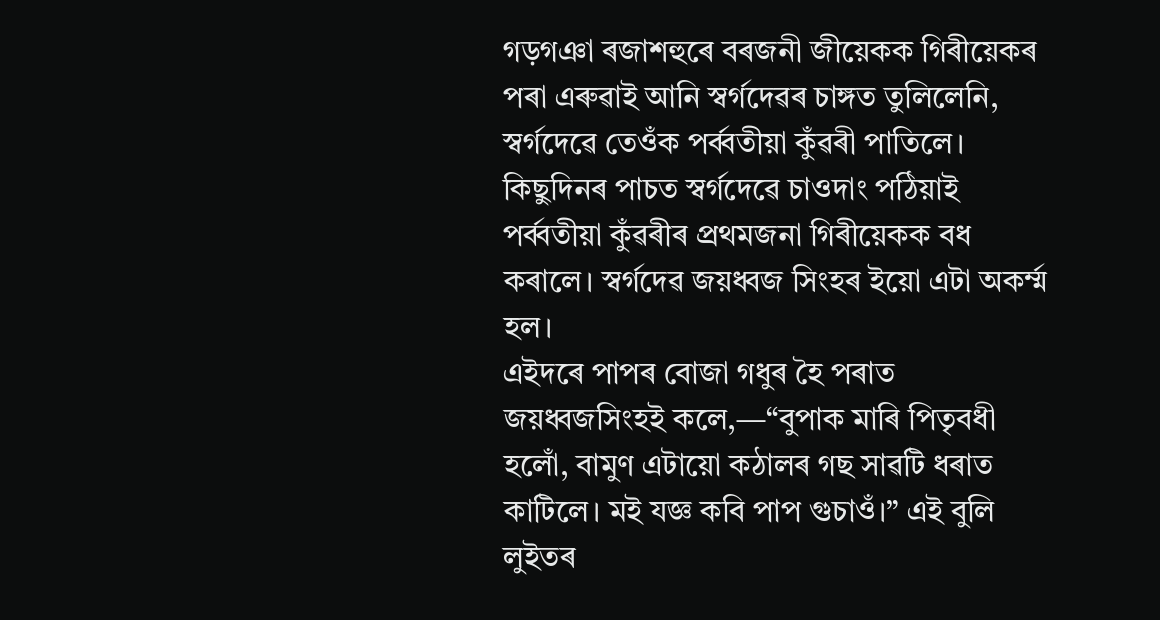গড়গঞা ৰজাশহুৰে বৰজনী জীয়েকক গিৰীয়েকৰ পৰা এৰুৱাই আনি স্বৰ্গদেৱৰ চাঙ্গত তুলিলেনি, স্বৰ্গদেৱে তেওঁক পৰ্ব্বতীয়া কুঁৱৰী পাতিলে। কিছুদিনৰ পাচত স্বৰ্গদেৱে চাওদাং পঠিয়াই পৰ্ব্বতীয়া কুঁৱৰীৰ প্ৰথমজনা গিৰীয়েকক বধ কৰালে। স্বৰ্গদেৱ জয়ধ্বজ সিংহৰ ইয়ো এটা অকৰ্ম্ম হল।
এইদৰে পাপৰ বোজা গধুৰ হৈ পৰাত জয়ধ্বজসিংহই কলে,—“বুপাক মাৰি পিতৃবধী হলোঁ, বামুণ এটায়ো কঠালৰ গছ সাৱটি ধৰাত কাটিলে। মই যজ্ঞ কবি পাপ গুচাওঁ।” এই বুলি লুইতৰ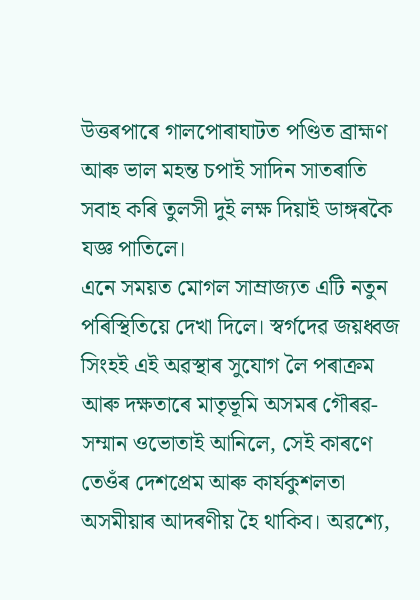উত্তৰপাৰে গালপোৰাঘাটত পণ্ডিত ব্ৰাহ্মণ আৰু ভাল মহন্ত চপাই সাদিন সাতৰাতি সবাহ কৰি তুলসী দুই লক্ষ দিয়াই ডাঙ্গৰকৈ যজ্ঞ পাতিলে।
এনে সময়ত মোগল সাম্ৰাজ্যত এটি নতুন পৰিস্থিতিয়ে দেখা দিলে। স্বৰ্গদেৱ জয়ধ্বজ সিংহই এই অৱস্থাৰ সুযোগ লৈ পৰাক্ৰম আৰু দক্ষতাৰে মাতৃভূমি অসমৰ গৌৰৱ-সম্মান ওভোতাই আনিলে, সেই কাৰণে তেওঁৰ দেশপ্ৰেম আৰু কাৰ্যকুশলতা অসমীয়াৰ আদৰণীয় হৈ থাকিব। অৱশ্যে,